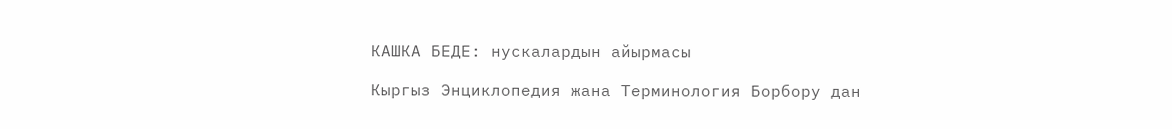КАШКА БЕДЕ: нускалардын айырмасы

Кыргыз Энциклопедия жана Терминология Борбору дан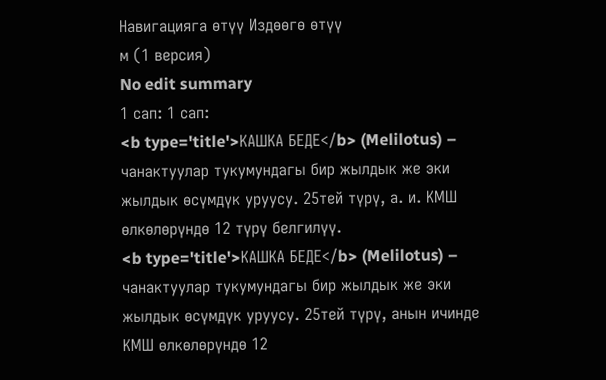Навигацияга өтүү Издөөгө өтүү
м (1 версия)
No edit summary
1 сап: 1 сап:
<b type='title'>КАШКА БЕДЕ</b> (Melilotus) – чанактуулар тукумундагы бир жылдык же эки жылдык өсүмдүк уруусу. 25тей түрү, а. и. КМШ өлкөлөрүндө 12 түрү белгилүү.
<b type='title'>КАШКА БЕДЕ</b> (Melilotus) – чанактуулар тукумундагы бир жылдык же эки жылдык өсүмдүк уруусу. 25тей түрү, анын ичинде КМШ өлкөлөрүндө 12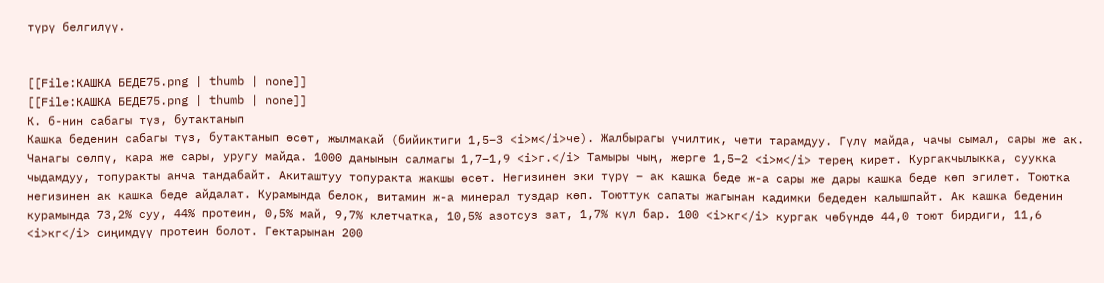түрү белгилүү.


[[File:КАШКА БЕДЕ75.png | thumb | none]]
[[File:КАШКА БЕДЕ75.png | thumb | none]]
К. б-нин сабагы түз, бутактанып
Кашка беденин сабагы түз, бутактанып өсөт, жылмакай (бийиктиги 1,5–3 <i>м</i>че). Жалбырагы үчилтик, чети тарамдуу. Гүлү майда, чачы сымал, сары же ак. Чанагы сөлпү, кара же сары, уругу майда. 1000 данынын салмагы 1,7–1,9 <i>г.</i> Тамыры чың, жерге 1,5–2 <i>м</i> терең кирет. Кургакчылыкка, суукка чыдамдуу, топуракты анча тандабайт. Акиташтуу топуракта жакшы өсөт. Негизинен эки түрү – ак кашка беде ж-а сары же дары кашка беде көп эгилет. Тоютка негизинен ак кашка беде айдалат. Курамында белок, витамин ж-а минерал туздар көп. Тоюттук сапаты жагынан кадимки бедеден калышпайт. Ак кашка беденин курамында 73,2% суу, 44% протеин, 0,5% май, 9,7% клетчатка, 10,5% азотсуз зат, 1,7% күл бар. 100 <i>кг</i> кургак чөбүндө 44,0 тоют бирдиги, 11,6 <i>кг</i> сиңимдүү протеин болот. Гектарынан 200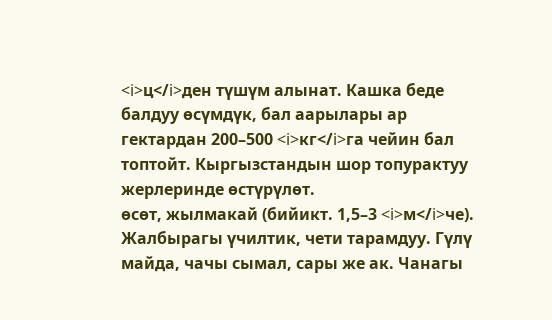<i>ц</i>ден түшүм алынат. Кашка беде балдуу өсүмдүк, бал аарылары ар гектардан 200–500 <i>кг</i>га чейин бал топтойт. Кыргызстандын шор топурактуу жерлеринде өстүрүлөт.
өсөт, жылмакай (бийикт. 1,5–3 <i>м</i>че). Жалбырагы үчилтик, чети тарамдуу. Гүлү майда, чачы сымал, сары же ак. Чанагы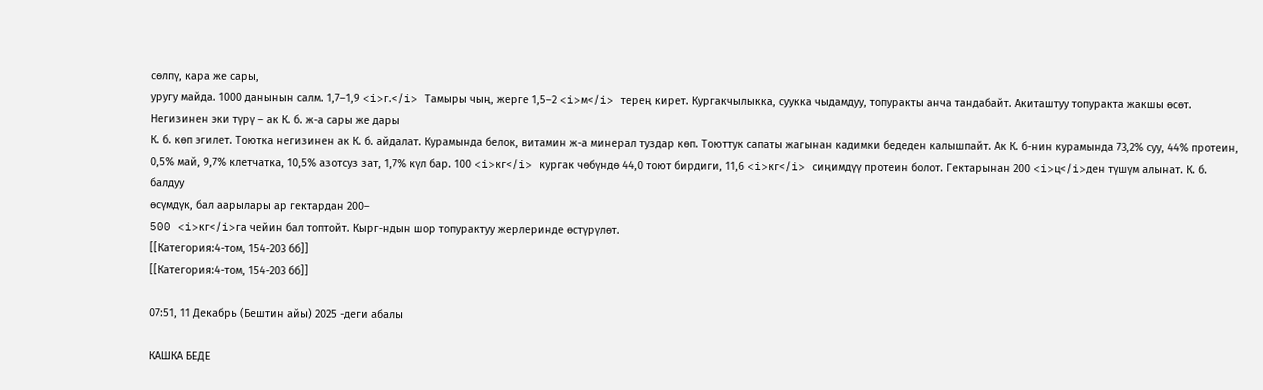сөлпү, кара же сары,
уругу майда. 1000 данынын салм. 1,7–1,9 <i>г.</i> Тамыры чың, жерге 1,5–2 <i>м</i> терең кирет. Кургакчылыкка, суукка чыдамдуу, топуракты анча тандабайт. Акиташтуу топуракта жакшы өсөт. Негизинен эки түрү – ак К. б. ж-а сары же дары
К. б. көп эгилет. Тоютка негизинен ак К. б. айдалат. Курамында белок, витамин ж-а минерал туздар көп. Тоюттук сапаты жагынан кадимки бедеден калышпайт. Ак К. б-нин курамында 73,2% суу, 44% протеин, 0,5% май, 9,7% клетчатка, 10,5% азотсуз зат, 1,7% күл бар. 100 <i>кг</i> кургак чөбүндө 44,0 тоют бирдиги, 11,6 <i>кг</i> сиңимдүү протеин болот. Гектарынан 200 <i>ц</i>ден түшүм алынат. К. б. балдуу
өсүмдүк, бал аарылары ар гектардан 200–
500 <i>кг</i>га чейин бал топтойт. Кырг-ндын шор топурактуу жерлеринде өстүрүлөт.
[[Категория:4-том, 154-203 бб]]
[[Категория:4-том, 154-203 бб]]

07:51, 11 Декабрь (Бештин айы) 2025 -деги абалы

КАШКА БЕДЕ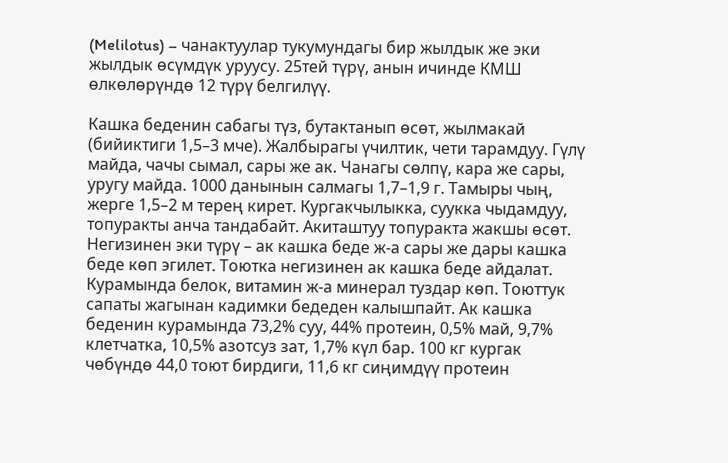(Melilotus) – чанактуулар тукумундагы бир жылдык же эки жылдык өсүмдүк уруусу. 25тей түрү, анын ичинде КМШ өлкөлөрүндө 12 түрү белгилүү.

Кашка беденин сабагы түз, бутактанып өсөт, жылмакай (бийиктиги 1,5–3 мче). Жалбырагы үчилтик, чети тарамдуу. Гүлү майда, чачы сымал, сары же ак. Чанагы сөлпү, кара же сары, уругу майда. 1000 данынын салмагы 1,7–1,9 г. Тамыры чың, жерге 1,5–2 м терең кирет. Кургакчылыкка, суукка чыдамдуу, топуракты анча тандабайт. Акиташтуу топуракта жакшы өсөт. Негизинен эки түрү – ак кашка беде ж-а сары же дары кашка беде көп эгилет. Тоютка негизинен ак кашка беде айдалат. Курамында белок, витамин ж-а минерал туздар көп. Тоюттук сапаты жагынан кадимки бедеден калышпайт. Ак кашка беденин курамында 73,2% суу, 44% протеин, 0,5% май, 9,7% клетчатка, 10,5% азотсуз зат, 1,7% күл бар. 100 кг кургак чөбүндө 44,0 тоют бирдиги, 11,6 кг сиңимдүү протеин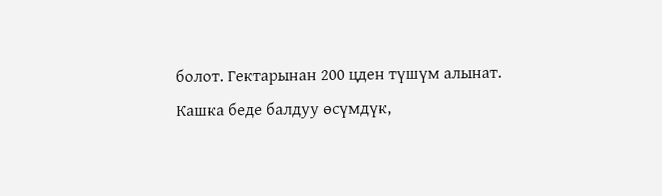болот. Гектарынан 200 цден түшүм алынат. Кашка беде балдуу өсүмдүк,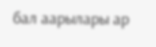бал аарылары ар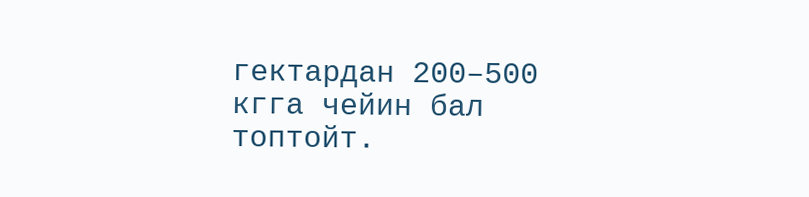гектардан 200–500 кгга чейин бал топтойт.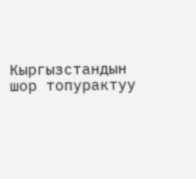Кыргызстандын шор топурактуу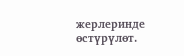жерлеринде өстүрүлөт.